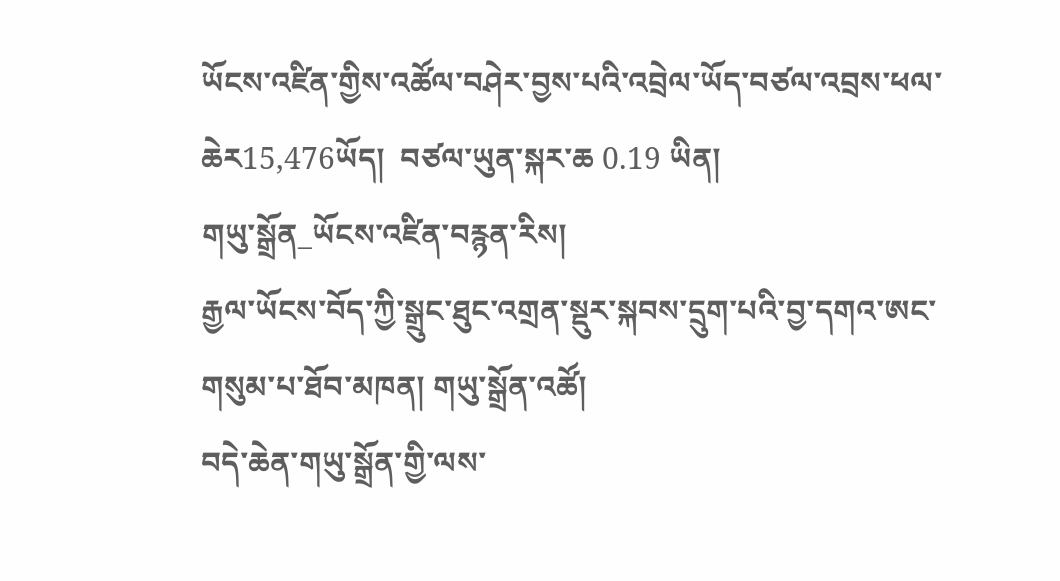ཡོངས་འཛིན་གྱིས་འཚོལ་བཤེར་བྱས་པའི་འབྲེལ་ཡོད་བཙལ་འབྲས་ཕལ་ཆེར15,476ཡོད།  བཙལ་ཡུན་སྐར་ཆ 0.19 ཡིན།
གཡུ་སྒྲོན_ཡོངས་འཛིན་བརྙན་རིས།
རྒྱལ་ཡོངས་བོད་ཀྱི་སྒྲུང་ཐུང་འགྲན་སྡུར་སྐབས་དྲུག་པའི་བྱ་དགའ་ཨང་གསུམ་པ་ཐོབ་མཁན། གཡུ་སྒྲོན་འཚོ།
བདེ་ཆེན་གཡུ་སྒྲོན་གྱི་ལས་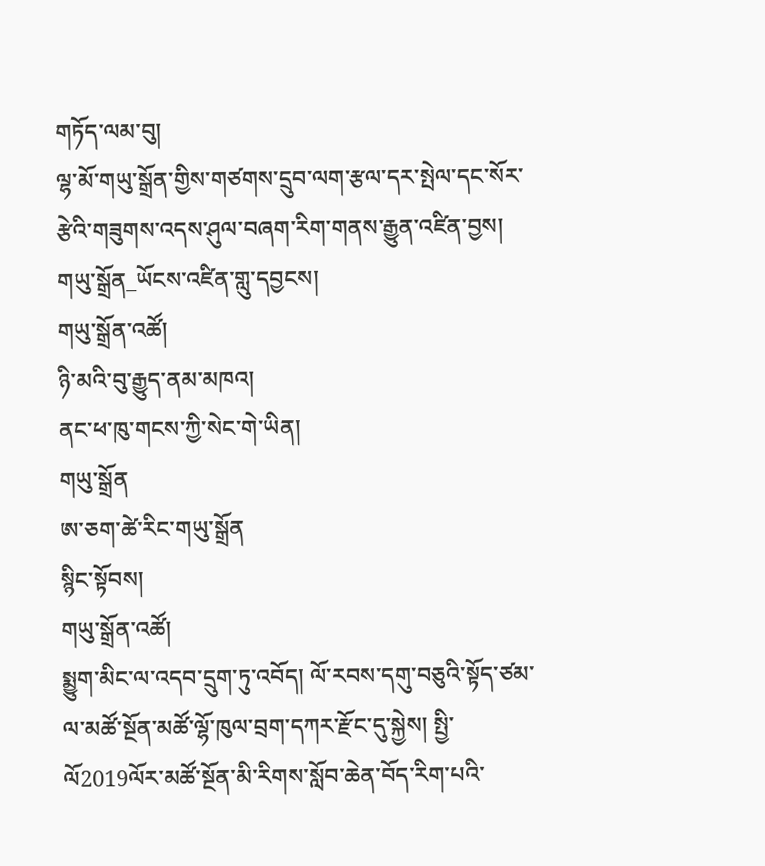གཏོད་ལམ་བུ།
ལྷ་མོ་གཡུ་སྒྲོན་གྱིས་གཙགས་དྲུབ་ལག་རྩལ་དར་སྤེལ་དང་སོར་རྩེའི་གཟུགས་འདས་ཤུལ་བཞག་རིག་གནས་རྒྱུན་འཛིན་བྱས།
གཡུ་སྒྲོན_ཡོངས་འཛིན་གླུ་དབྱངས།
གཡུ་སྒྲོན་འཚོ།
ཉི་མའི་བུ་རྒྱུད་ནམ་མཁའ།
ནང་ཕ་ཁུ་གངས་ཀྱི་སེང་གེ་ཡིན།
གཡུ་སྒྲོན
ཨ་ཅག་ཚེ་རིང་གཡུ་སྒྲོན
སྙིང་སྟོབས།
གཡུ་སྒྲོན་འཚོ།
སྨྱུག་མིང་ལ་འདབ་དྲུག་ཏུ་འབོད། ལོ་རབས་དགུ་བཅུའི་སྟོད་ཙམ་ལ་མཚོ་སྔོན་མཚོ་ལྷོ་ཁུལ་བྲག་དཀར་རྫོང་དུ་སྐྱེས། སྤྱི་ལོ2019ལོར་མཚོ་སྔོན་མི་རིགས་སློབ་ཆེན་བོད་རིག་པའི་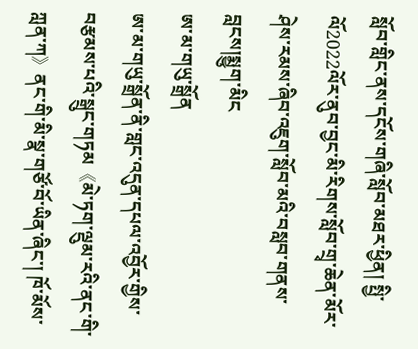སློབ་གླིང་ནས་དངོས་གཞི་སློབ་མཐར་ཕྱིན། སྤྱི་ལོ2022ལོར་ནུབ་བྱང་མི་རིགས་སློབ་གྲྭ་ཆེན་མོར་ཤེས་རམས་ཞིབ་འཇུག་སློབ་མའི་བསླབ་གནས་བླངས།སྨྱུག་མིང
ཨ་མ་གཡུ་སྒྲོན
ཨ་མ་གཡུ་སྒྲོན་ནི་གླང་འདུན་དཔལ་འབྱོར་གྱིས་བརྩམས་པའི་སྒྲུང་གཏམ《མེ་ཏག་ལྡུམ་རའི་ནང་གི་ཀླན་ཀ》ནང་གི་མི་སྣ་གཙོ་བོ་ཡིན་ཞིང་། ཁོ་མོས་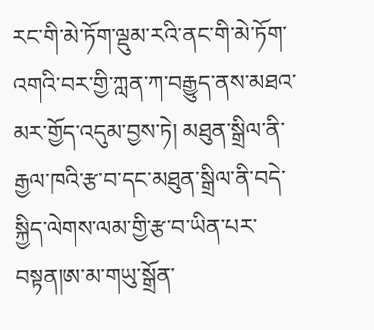རང་གི་མེ་ཏོག་ལྡུམ་རའི་ནང་གི་མེ་ཏོག་འགའི་བར་གྱི་ཀླན་ཀ་བརྒྱུད་ནས་མཐའ་མར་གྱོད་འདུམ་བྱས་ཏེ། མཐུན་སྒྲིལ་ནི་རྒྱལ་ཁའི་རྩ་བ་དང་མཐུན་སྒྲིལ་ནི་བདེ་སྐྱིད་ལེགས་ལམ་གྱི་རྩ་བ་ཡིན་པར་བསྟན།ཨ་མ་གཡུ་སྒྲོན་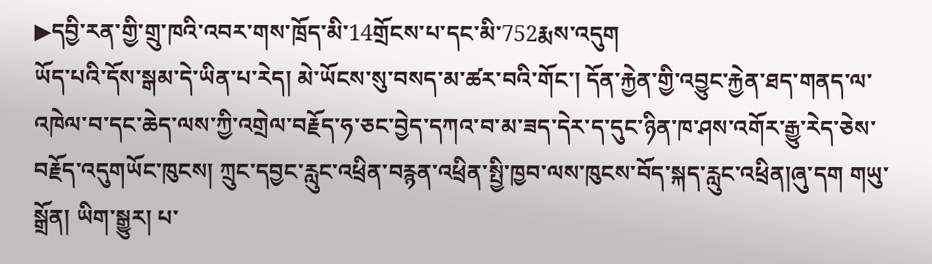▶དབྱི་རན་གྱི་གྲུ་ཁའི་འབར་གས་ཁྲོད་མི་14གྲོངས་པ་དང་མི་752རྨས་འདུག
ཡོད་པའི་དོས་སྒམ་དེ་ཡིན་པ་རེད། མེ་ཡོངས་སུ་བསད་མ་ཚར་བའི་གོང་། དོན་རྐྱེན་གྱི་འབྱུང་རྐྱེན་ཐད་གནད་ལ་འཁེལ་བ་དང་ཆེད་ལས་ཀྱི་འགྲེལ་བརྗོད་ཧ་ཅང་བྱེད་དཀའ་བ་མ་ཟད་དེར་ད་དུང་ཉིན་ཁ་ཤས་འགོར་རྒྱུ་རེད་ཅེས་བརྗོད་འདུགཡོང་ཁུངས། ཀྲུང་དབྱང་རླུང་འཕྲིན་བརྙན་འཕྲིན་སྤྱི་ཁྱབ་ལས་ཁུངས་བོད་སྐད་རླུང་འཕྲིན།ཞུ་དག གཡུ་སྒྲོན། ཡིག་སྒྱུར། པ་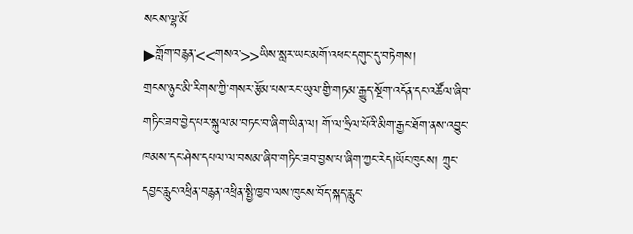སངས་ལྷ་མོ
▶གློག་བརྙན་<<གསའ་>>ཡིས་སླར་ཡང་མགོ་འཕང་དགུང་དུ་བཏེགས།
གྲངས་ཉུང་མི་རིགས་ཀྱི་གསར་རྩོམ་པས་རང་ཡུལ་གྱི་གཏམ་རྒྱུད་སྔོག་འདོན་དང་འཚོལ་ཞིབ་གཏིང་ཟབ་བྱེད་པར་སྐུལ་མ་བཏང་བ་ཞིག་ཡིན་ལ། གོ་ལ་ཧྲིལ་པོའི་མིག་རྒྱང་ཐོག་ནས་འབྱུང་ཁམས་དང་ཤེས་དཔལ་ལ་བསམ་ཞིབ་གཏིང་ཟབ་བྱས་པ་ཞིག་ཀྱང་རེད།ཡོང་ཁུངས། ཀྲུང་དབྱང་རླུང་འཕྲིན་བརྙན་འཕྲིན་སྤྱི་ཁྱབ་ལས་ཁུངས་བོད་སྐད་རླུང་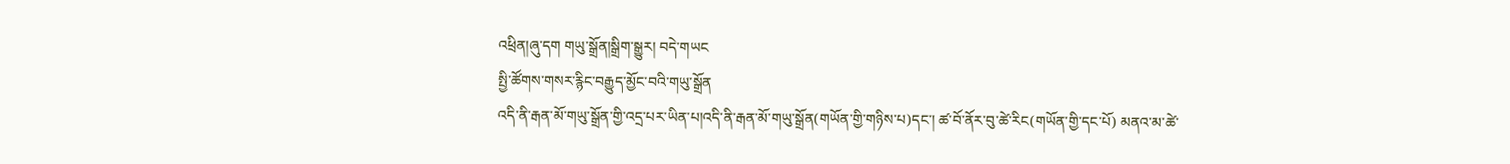འཕྲིན།ཞུ་དག གཡུ་སྒྲོན།སྒྲིག་སྒྱུར། བདེ་གཡང
སྤྱི་ཚོགས་གསར་རྙིང་བརྒྱུད་མྱོང་བའི་གཡུ་སྒྲོན
འདི་ནི་རྒན་མོ་གཡུ་སྒྲོན་གྱི་འདྲ་པར་ཡིན་པ།འདི་ནི་རྒན་མོ་གཡུ་སྒྲོན(གཡོན་གྱི་གཉིས་པ)དང་། ཚ་བོ་ནོར་བུ་ཚེ་རིང(གཡོན་གྱི་དང་པོ) མནའ་མ་ཚེ་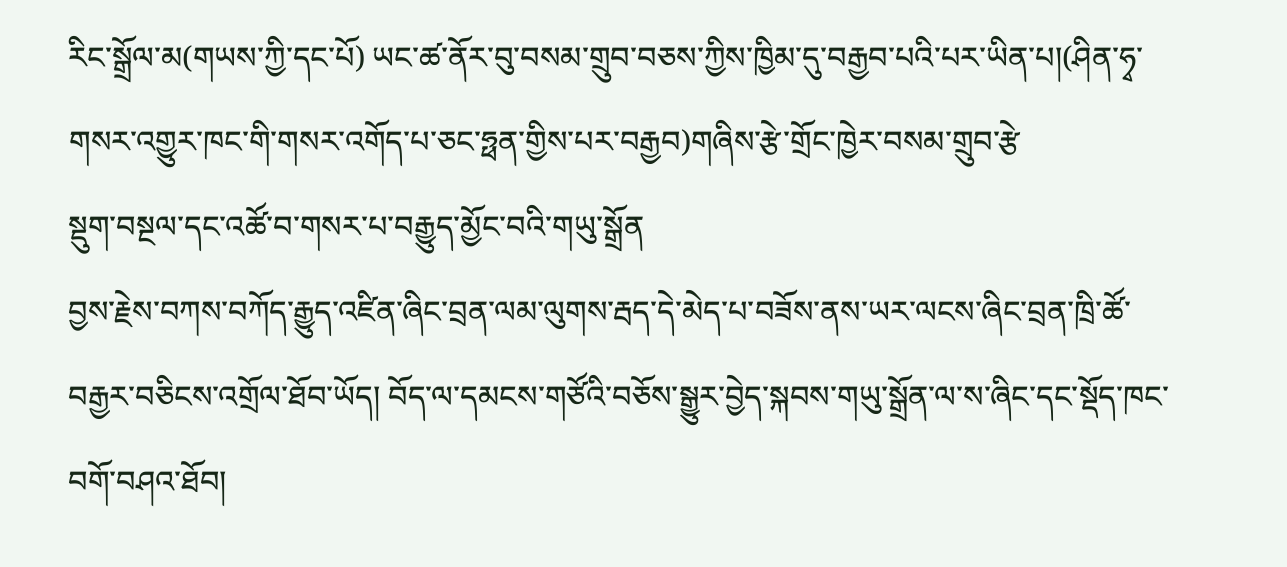རིང་སྒྲོལ་མ(གཡས་ཀྱི་དང་པོ) ཡང་ཚ་ནོར་བུ་བསམ་གྲུབ་བཅས་ཀྱིས་ཁྱིམ་དུ་བརྒྱབ་པའི་པར་ཡིན་པ།(ཤིན་ཧྭ་གསར་འགྱུར་ཁང་གི་གསར་འགོད་པ་ཅང་ཧྥན་གྱིས་པར་བརྒྱབ)གཞིས་རྩེ་གྲོང་ཁྱེར་བསམ་གྲུབ་རྩེ
སྡུག་བསྔལ་དང་འཚོ་བ་གསར་པ་བརྒྱུད་མྱོང་བའི་གཡུ་སྒྲོན
བྱས་རྗེས་བཀས་བཀོད་རྒྱུད་འཛིན་ཞིང་བྲན་ལམ་ལུགས་རྦད་དེ་མེད་པ་བཟོས་ནས་ཡར་ལངས་ཞིང་བྲན་ཁྲི་ཚོ་བརྒྱར་བཅིངས་འགྲོལ་ཐོབ་ཡོད། བོད་ལ་དམངས་གཙོའི་བཅོས་སྒྱུར་བྱེད་སྐབས་གཡུ་སྒྲོན་ལ་ས་ཞིང་དང་སྡོད་ཁང་བགོ་བཤའ་ཐོབ།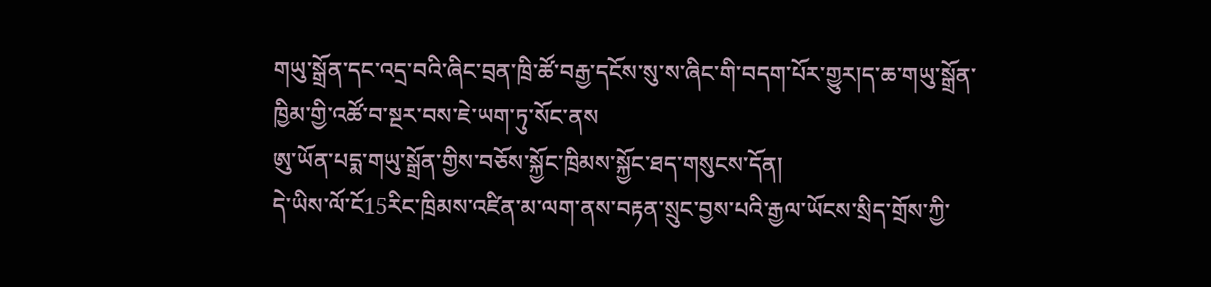གཡུ་སྒྲོན་དང་འདྲ་བའི་ཞིང་བྲན་ཁྲི་ཚོ་བརྒྱ་དངོས་སུ་ས་ཞིང་གི་བདག་པོར་གྱུར།ད་ཆ་གཡུ་སྒྲོན་ཁྱིམ་གྱི་འཚོ་བ་སྔར་བས་ཇེ་ཡག་ཏུ་སོང་ནས
ཨུ་ཡོན་པདྨ་གཡུ་སྒྲོན་གྱིས་བཅོས་སྐྱོང་ཁྲིམས་སྐྱོང་ཐད་གསུངས་དོན།
དེ་ཡིས་ལོ་ངོ15རིང་ཁྲིམས་འཛིན་མ་ལག་ནས་བརྟན་སྲུང་བྱས་པའི་རྒྱལ་ཡོངས་སྲིད་གྲོས་ཀྱི་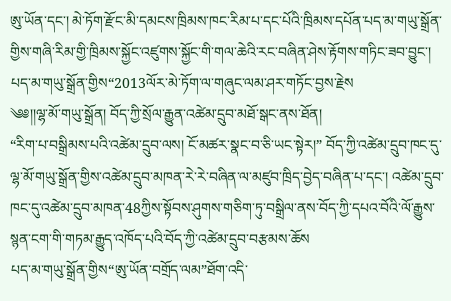ཨུ་ཡོན་དང་། མེ་ཏོག་རྫོང་མི་དམངས་ཁྲིམས་ཁང་རིམ་པ་དང་པོའི་ཁྲིམས་དཔོན་པད་མ་གཡུ་སྒྲོན་གྱིས་གཞི་རིམ་གྱི་ཁྲིམས་སྐྱོང་འཛུགས་སྐྱོང་གི་གལ་ཆེའི་རང་བཞིན་ཤེས་རྟོགས་གཏིང་ཟབ་བྱུང་། པད་མ་གཡུ་སྒྲོན་གྱིས“2013ལོར་མེ་ཏོག་ལ་གཞུང་ལམ་ཤར་གཏོང་བྱས་རྗེས
༄༅།།ལྷ་མོ་གཡུ་སྒྲོན། བོད་ཀྱི་སྲོལ་རྒྱུན་འཚེམ་དྲུབ་མཐོ་སྒང་ནས་ཐོན།
“རིག་པ་བསྒྲིམས་པའི་འཚེམ་དྲུབ་ལས། ངོ་མཚར་སྣང་བ་ཅི་ཡང་སྟེར།” བོད་ཀྱི་འཚེམ་དྲུབ་ཁང་དུ་ལྷ་མོ་གཡུ་སྒྲོན་གྱིས་འཚེམ་དྲུབ་མཁན་རེ་རེ་བཞིན་ལ་མཛུབ་ཁྲིད་བྱེད་བཞིན་པ་དང་། འཚེམ་དྲུབ་ཁང་དུ་འཚེམ་དྲུབ་མཁན་48ཀྱིས་སྟོབས་ཤུགས་གཅིག་ཏུ་བསྒྲིལ་ནས་བོད་ཀྱི་དཔའ་བོའི་ལོ་རྒྱུས་སྙན་ངག་གི་གཏམ་རྒྱུད་འཁོད་པའི་བོད་ཀྱི་འཚེམ་དྲུབ་བརྩམས་ཆོས
པད་མ་གཡུ་སྒྲོན་གྱིས“ཨུ་ཡོན་བགྲོད་ལམ”ཐོག་འདི་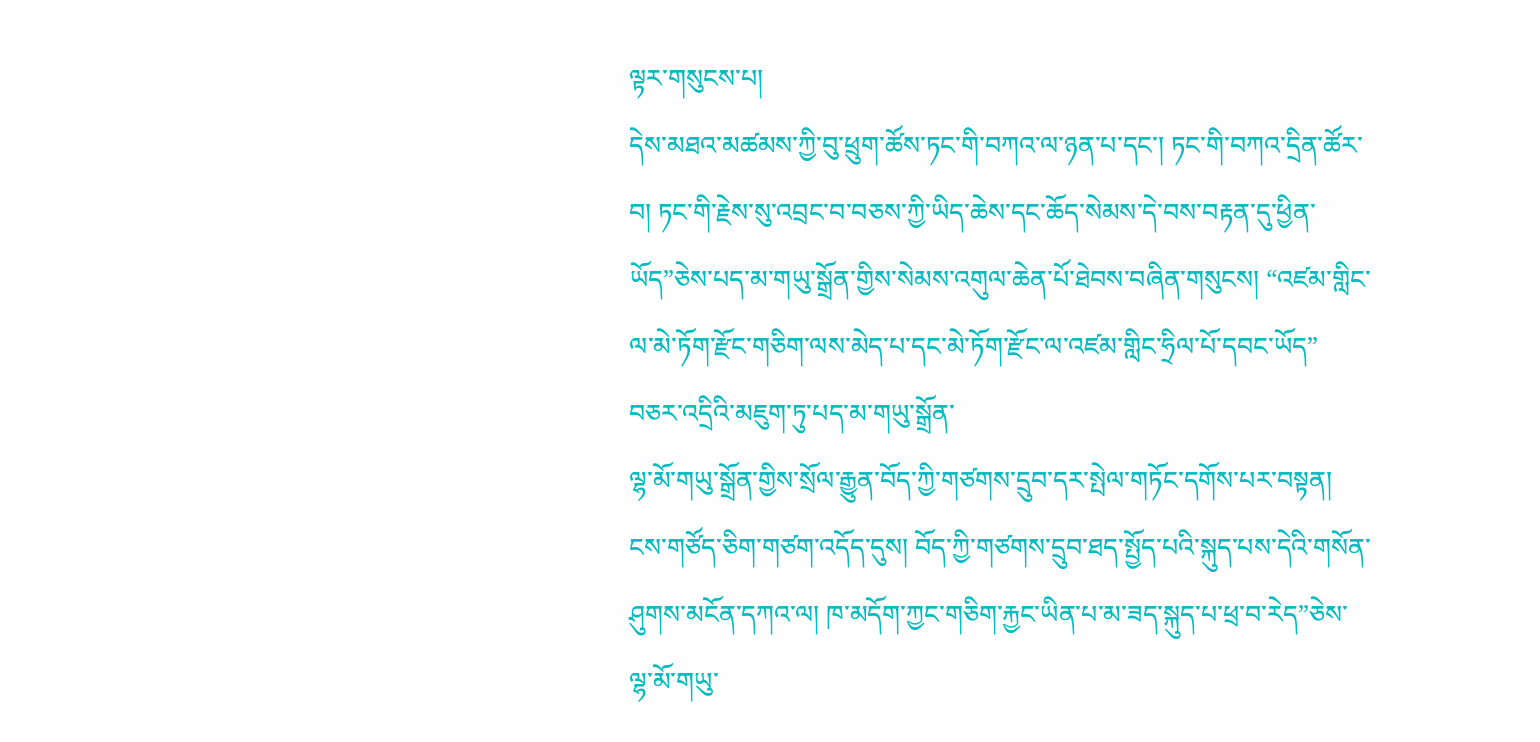ལྟར་གསུངས་པ།
དེས་མཐའ་མཚམས་ཀྱི་བུ་ཕྲུག་ཚོས་ཏང་གི་བཀའ་ལ་ཉན་པ་དང་། ཏང་གི་བཀའ་དྲིན་ཚོར་བ། ཏང་གི་རྗེས་སུ་འབྲང་བ་བཅས་ཀྱི་ཡིད་ཆེས་དང་ཆོད་སེམས་དེ་བས་བརྟན་དུ་ཕྱིན་ཡོད”ཅེས་པད་མ་གཡུ་སྒྲོན་གྱིས་སེམས་འགུལ་ཆེན་པོ་ཐེབས་བཞིན་གསུངས། “འཛམ་གླིང་ལ་མེ་ཏོག་རྫོང་གཅིག་ལས་མེད་པ་དང་མེ་ཏོག་རྫོང་ལ་འཛམ་གླིང་ཧྲིལ་པོ་དབང་ཡོད” བཅར་འདྲིའི་མཇུག་ཏུ་པད་མ་གཡུ་སྒྲོན་
ལྷ་མོ་གཡུ་སྒྲོན་གྱིས་སྲོལ་རྒྱུན་བོད་ཀྱི་གཙགས་དྲུབ་དར་སྤེལ་གཏོང་དགོས་པར་བསྟན།
ངས་གཙོད་ཅིག་གཙག་འདོད་དུས། བོད་ཀྱི་གཙགས་དྲུབ་ཐད་སྤྱོད་པའི་སྐུད་པས་དེའི་གསོན་ཤུགས་མངོན་དཀའ་ལ། ཁ་མདོག་ཀྱང་གཅིག་རྐྱང་ཡིན་པ་མ་ཟད་སྐུད་པ་ཕྲ་བ་རེད”ཅེས་ལྷ་མོ་གཡུ་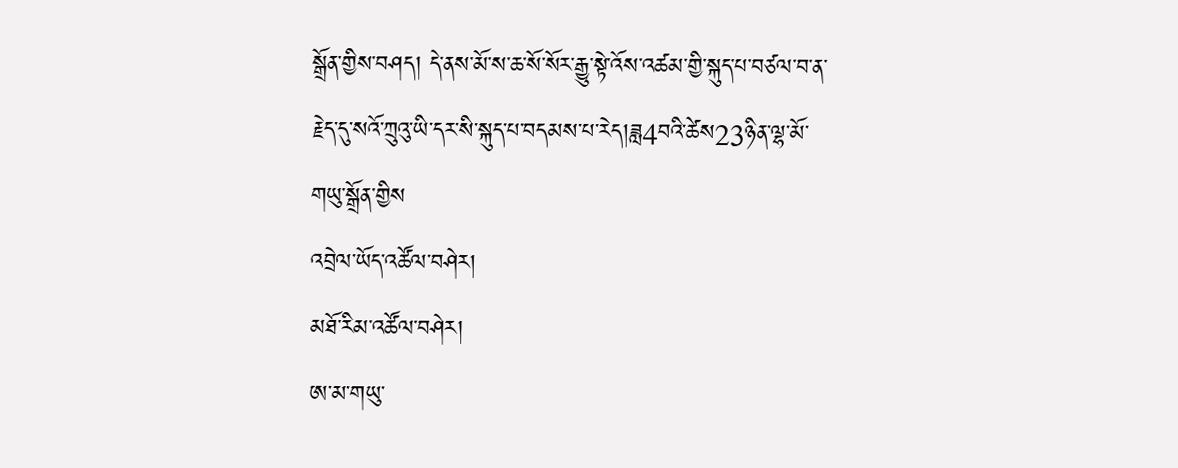སྒྲོན་གྱིས་བཤད། དེ་ནས་མོ་ས་ཆ་སོ་སོར་རྒྱུ་སྟེ་འོས་འཚམ་གྱི་སྐུད་པ་བཙལ་བ་ན་རྗེད་དུ་སའོ་ཀྲུའུ་ཡི་དར་སི་སྐུད་པ་བདམས་པ་རེད།ཟླ4བའི་ཚེས23ཉིན་ལྷ་མོ་གཡུ་སྒྲོན་གྱིས
འབྲེལ་ཡོད་འཚོལ་བཤེར།
མཐོ་རིམ་འཚོལ་བཤེར།
ཨ་མ་གཡུ་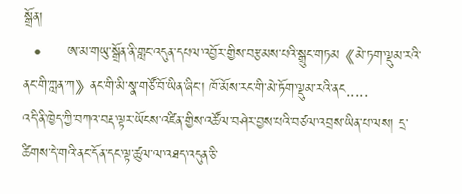སྒྲོན།
  •     ཨ་མ་གཡུ་སྒྲོན་ནི་གླང་འདུན་དཔལ་འབྱོར་གྱིས་བརྩམས་པའི་སྒྲུང་གཏམ《མེ་ཏག་ལྡུམ་རའི་ནང་གི་ཀླན་ཀ》ནང་གི་མི་སྣ་གཙོ་བོ་ཡིན་ཞིང་། ཁོ་མོས་རང་གི་མེ་ཏོག་ལྡུམ་རའི་ནང.....
འདི་ནི་ཁྱེད་ཀྱི་བཀའ་བརྡ་ལྟར་ཡོངས་འཛིན་གྱིས་འཚོལ་བཤེར་བྱས་པའི་བཙལ་འབྲས་ཡིན་པ་ལས། དྲ་ཚིགས་དེ་གའི་ནང་དོན་དང་ལྟ་ཚུལ་ལ་འཐད་འདུན་ཅི་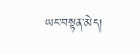ཡང་བསྟན་མེད།